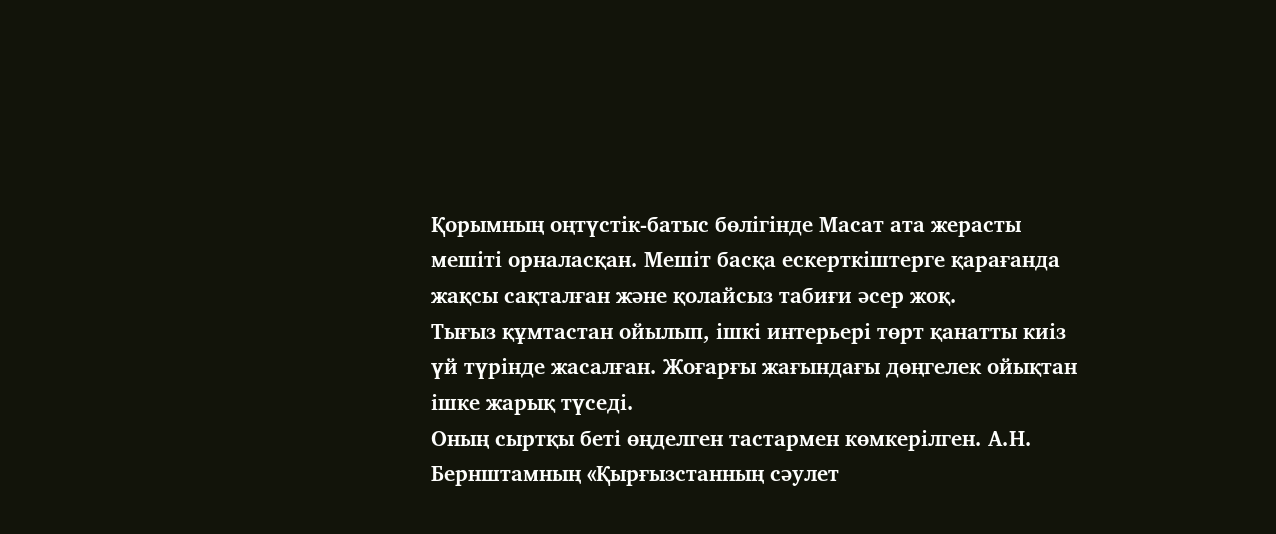Қорымның оңтүстік-батыс бөлігінде Масат ата жерасты мешіті орналасқан. Мешіт басқа ескерткіштерге қарағанда жақсы сақталған және қолайсыз табиғи әсер жоқ.
Тығыз құмтастан ойылып, ішкі интерьері төрт қанатты киіз үй түрінде жасалған. Жоғарғы жағындағы дөңгелек ойықтан ішке жарық түседі.
Оның сыртқы беті өңделген тастармен көмкерілген. А.Н. Бернштамның «Қырғызстанның сәулет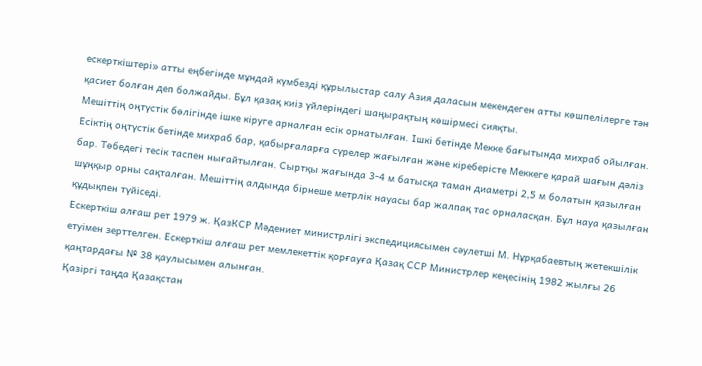ескерткіштері» атты еңбегінде мұндай күмбезді құрылыстар салу Азия даласын мекендеген атты көшпелілерге тән қасиет болған деп болжайды. Бұл қазақ киіз үйлеріндегі шаңырақтың көшірмесі сияқты.
Мешіттің оңтүстік бөлігінде ішке кіруге арналған есік орнатылған. Ішкі бетінде Мекке бағытында михраб ойылған. Есіктің оңтүстік бетінде михраб бар, қабырғаларға сүрелер жағылған және кіреберісте Меккеге қарай шағын дәліз бар. Төбедегі тесік таспен нығайтылған. Сыртқы жағында 3-4 м батысқа таман диаметрі 2,5 м болатын қазылған шұңқыр орны сақталған. Мешіттің алдында бірнеше метрлік науасы бар жалпақ тас орналасқан. Бұл науа қазылған құдықпен түйіседі.
Ескерткіш алғаш рет 1979 ж. ҚазКСР Мәдениет министрлігі экспедициясымен сәулетші М. Нұрқабаевтың жетекшілік етуімен зерттелген. Ескерткіш алғаш рет мемлекеттік қорғауға Қазақ ССР Министрлер кеңесінің 1982 жылғы 26 қаңтардағы № 38 қаулысымен алынған.
Қазіргі таңда Қазақстан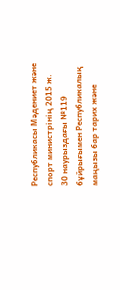Республикасы Мәдениет және спорт министрінің 2015 ж. 30 наурыздағы №119 бұйрығымен Республикалық маңызы бар тарих және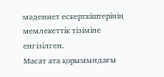мәдениет ескерткіштерінің мемлекеттік тізіміне енгізілген.
Масат ата қорымындағы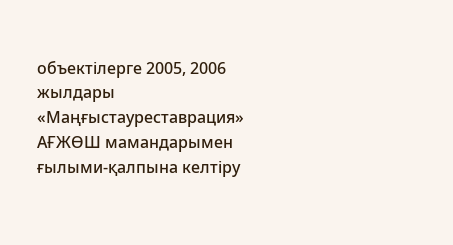объектілерге 2005, 2006 жылдары «Маңғыстауреставрация» АҒЖӨШ мамандарымен ғылыми-қалпына келтіру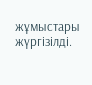жұмыстары жүргізілді.